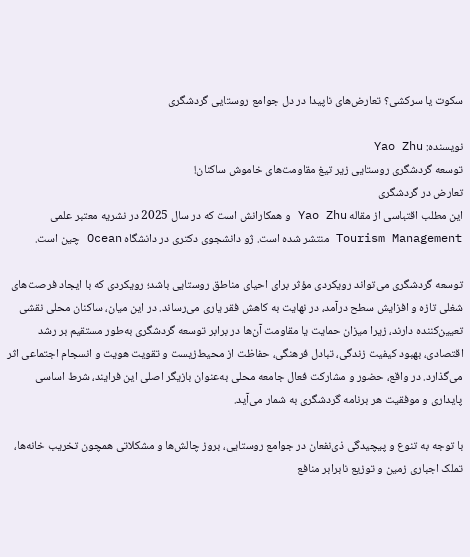سکوت یا سرکشی؟ تعارض‌های ناپیدا در دل جوامع روستایی گردشگری

نویسنده: Yao Zhu
توسعه گردشگری روستایی زیر تیغ مقاومت‌های خاموش ساکنان!
تعارض در گردشگری
این مطلب اقتباسی از مقاله Yao Zhu و همکارانش است که در سال 2025 در نشریه معتبر علمی Tourism Management منتشر شده است. ژو دانشجوی دکتری در دانشگاه Ocean چین است.

توسعه گردشگری می‌تواند رویکردی مؤثر برای احیای مناطق روستایی باشد؛ رویکردی که با ایجاد فرصت‌های شغلی تازه و افزایش سطح درآمد، در نهایت به کاهش فقر یاری می‌رساند. در این میان، ساکنان محلی نقشی تعیین‌کننده دارند، زیرا میزان حمایت یا مقاومت آن‌ها در برابر توسعه گردشگری به‌طور مستقیم بر رشد اقتصادی، بهبود کیفیت زندگی، تبادل فرهنگی، حفاظت از محیط‌زیست و تقویت هویت و انسجام اجتماعی اثر می‌گذارد. در واقع، حضور و مشارکت فعال جامعه محلی به‌عنوان بازیگر اصلی این فرایند، شرط اساسی پایداری و موفقیت هر برنامه گردشگری به شمار می‌آید.

با توجه به تنوع و پیچیدگی ذی‌نفعان در جوامع روستایی، بروز چالش‌ها و مشکلاتی همچون تخریب خانه‌ها، تملک اجباری زمین و توزیع نابرابر منافع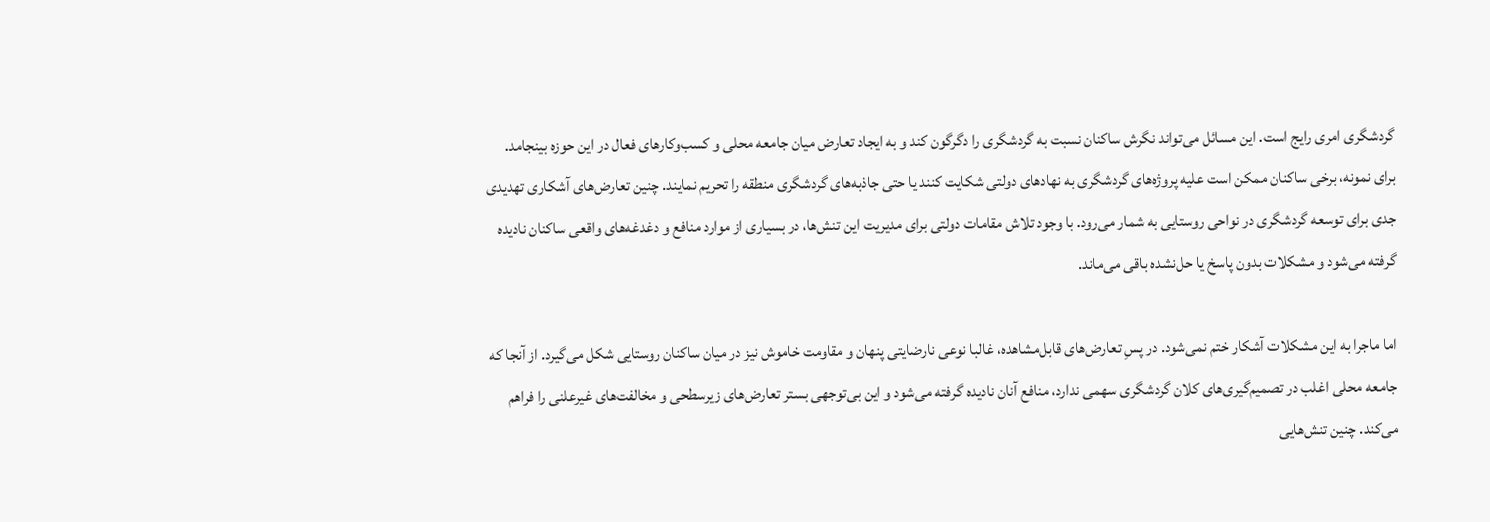گردشگری امری رایج است. این مسائل می‌تواند نگرش ساکنان نسبت به گردشگری را دگرگون کند و به ایجاد تعارض میان جامعه محلی و کسب‌وکارهای فعال در این حوزه بینجامد. برای نمونه، برخی ساکنان ممکن است علیه پروژه‌های گردشگری به نهادهای دولتی شکایت کنند یا حتی جاذبه‌های گردشگری منطقه را تحریم نمایند. چنین تعارض‌های آشکاری تهدیدی جدی برای توسعه گردشگری در نواحی روستایی به شمار می‌رود. با وجود تلاش مقامات دولتی برای مدیریت این تنش‌ها، در بسیاری از موارد منافع و دغدغه‌های واقعی ساکنان نادیده گرفته می‌شود و مشکلات بدون پاسخ یا حل‌نشده باقی می‌ماند.

اما ماجرا به این مشکلات آشکار ختم نمی‌شود. در پسِ تعارض‌های قابل‌مشاهده، غالبا نوعی نارضایتی پنهان و مقاومت خاموش نیز در میان ساکنان روستایی شکل می‌گیرد. از آنجا که جامعه محلی اغلب در تصمیم‌گیری‌های کلان گردشگری سهمی ندارد، منافع آنان نادیده گرفته می‌شود و این بی‌توجهی بستر تعارض‌های زیرسطحی و مخالفت‌های غیرعلنی را فراهم می‌کند. چنین تنش‌هایی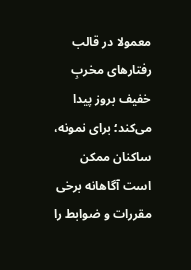معمولا در قالب رفتارهای مخربِ خفیف بروز پیدا می‌کند؛ برای نمونه، ساکنان ممکن است آگاهانه برخی مقررات و ضوابط را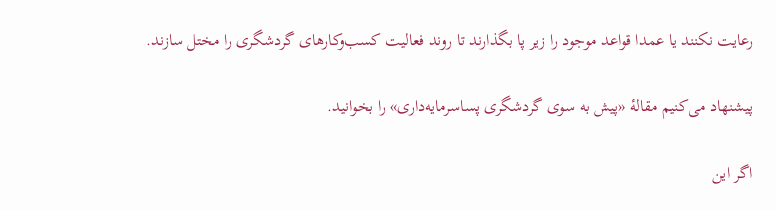رعایت نکنند یا عمدا قواعد موجود را زیر پا بگذارند تا روند فعالیت کسب‌وکارهای گردشگری را مختل سازند.

پیشنهاد می‌کنیم مقالۀ «پیش به سوی گردشگری پساسرمایه‌‌داری» را بخوانید.

اگر این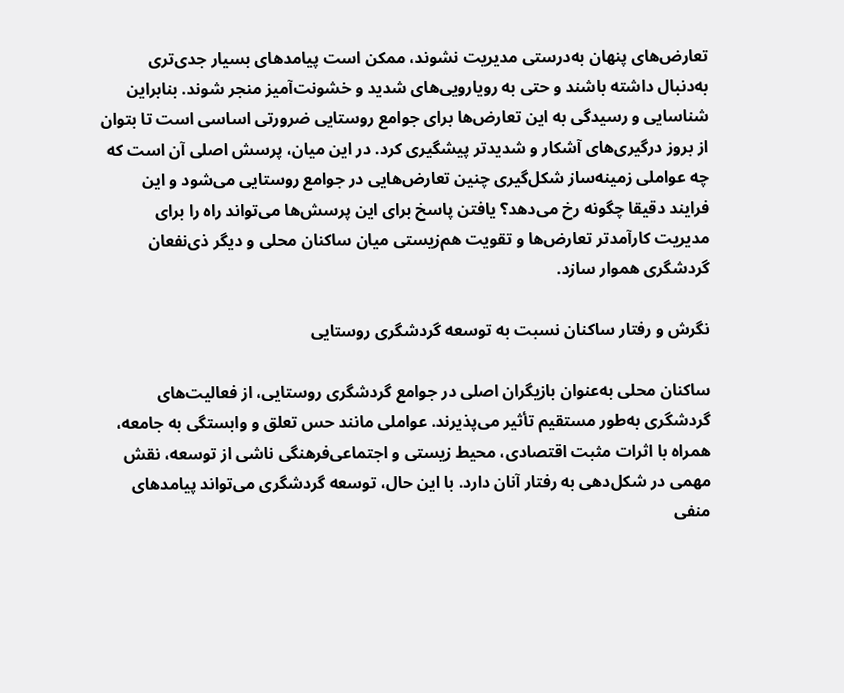تعارض‌های پنهان به‌درستی مدیریت نشوند، ممکن است پیامدهای بسیار جدی‌تری به‌دنبال داشته باشند و حتی به رویارویی‌های شدید و خشونت‌آمیز منجر شوند. بنابراین شناسایی و رسیدگی به این تعارض‌ها برای جوامع روستایی ضرورتی اساسی است تا بتوان از بروز درگیری‌های آشکار و شدیدتر پیشگیری کرد. در این میان، پرسش اصلی آن است که چه عواملی زمینه‌ساز شکل‌گیری چنین تعارض‌هایی در جوامع روستایی می‌شود و این فرایند دقیقا چگونه رخ می‌دهد؟ یافتن پاسخ برای این پرسش‌ها می‌تواند راه را برای مدیریت کارآمدتر تعارض‌ها و تقویت هم‌زیستی میان ساکنان محلی و دیگر ذی‌نفعان گردشگری هموار سازد.

نگرش‌ و رفتار ساکنان نسبت به توسعه گردشگری روستایی

ساکنان محلی به‌عنوان بازیگران اصلی در جوامع گردشگری روستایی، از فعالیت‌های گردشگری به‌طور مستقیم تأثیر می‌پذیرند. عواملی مانند حس تعلق و وابستگی به جامعه، همراه با اثرات مثبت اقتصادی، محیط زیستی و اجتماعی‌فرهنگی ناشی از توسعه، نقش مهمی در شکل‌دهی به رفتار آنان دارد. با این حال، توسعه گردشگری می‌تواند پیامدهای منفی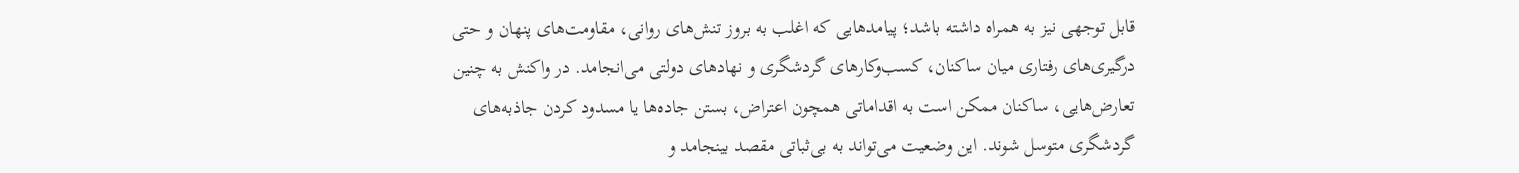قابل توجهی نیز به همراه داشته باشد؛ پیامدهایی که اغلب به بروز تنش‌های روانی، مقاومت‌های پنهان و حتی درگیری‌های رفتاری میان ساکنان، کسب‌وکارهای گردشگری و نهادهای دولتی می‌انجامد. در واکنش به چنین تعارض‌هایی، ساکنان ممکن است به اقداماتی همچون اعتراض، بستن جاده‌ها یا مسدود کردن جاذبه‌های گردشگری متوسل شوند. این وضعیت می‌تواند به بی‌ثباتی مقصد بینجامد و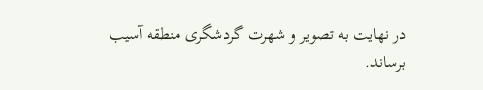در نهایت به تصویر و شهرت گردشگری منطقه آسیب برساند.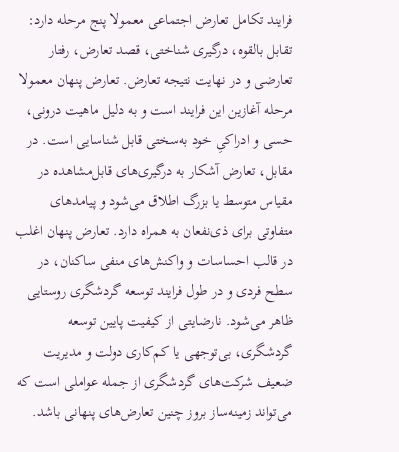فرایند تکامل تعارض اجتماعی معمولا پنج مرحله دارد: تقابل بالقوه، درگیری شناختی، قصد تعارض، رفتار تعارضی و در نهایت نتیجه تعارض. تعارض پنهان معمولا مرحله آغازین این فرایند است و به‌ دلیل ماهیت درونی، حسی و ادراکیِ خود به‌سختی قابل شناسایی است. در مقابل، تعارض آشکار به درگیری‌های قابل‌مشاهده در مقیاس‌ متوسط یا بزرگ اطلاق می‌شود و پیامدهای متفاوتی برای ذی‌نفعان به همراه دارد. تعارض پنهان اغلب در قالب احساسات و واکنش‌های منفی ساکنان، در سطح فردی و در طول فرایند توسعه گردشگری روستایی ظاهر می‌شود. نارضایتی از کیفیت پایین توسعه گردشگری، بی‌توجهی یا کم‌کاری دولت و مدیریت ضعیف شرکت‌های گردشگری از جمله عواملی است که می‌تواند زمینه‌ساز بروز چنین تعارض‌های پنهانی باشد.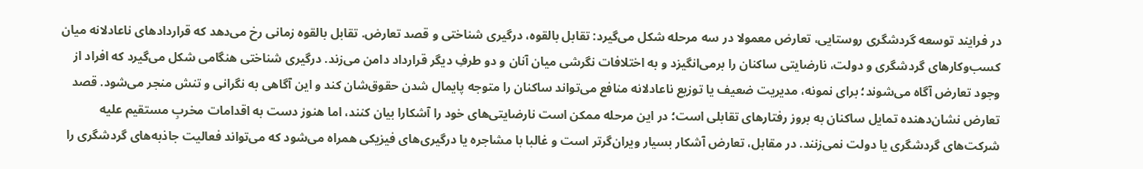در فرایند توسعه گردشگری روستایی، تعارض معمولا در سه مرحله شکل می‌گیرد: تقابل بالقوه، درگیری شناختی و قصد تعارض. تقابل بالقوه زمانی رخ می‌دهد که قراردادهای ناعادلانه میان کسب‌وکارهای گردشگری و دولت، نارضایتی ساکنان را برمی‌انگیزد و به اختلافات نگرشی میان آنان و دو طرفِ دیگر قرارداد دامن می‌زند. درگیری شناختی هنگامی شکل می‌گیرد که افراد از وجود تعارض آگاه می‌شوند؛ برای نمونه، مدیریت ضعیف یا توزیع ناعادلانه منافع می‌تواند ساکنان را متوجه پایمال شدن حقوق‌شان کند و این آگاهی به نگرانی و تنش منجر می‌شود. قصد تعارض نشان‌دهنده تمایل ساکنان به بروز رفتارهای تقابلی است؛ در این مرحله ممکن است نارضایتی‌های خود را آشکارا بیان کنند، اما هنوز دست به اقدامات مخربِ مستقیم علیه شرکت‌های گردشگری یا دولت نمی‌زنند. در مقابل، تعارض آشکار بسیار ویران‌گرتر است و غالبا با مشاجره یا درگیری‌های فیزیکی همراه می‌شود که می‌تواند فعالیت جاذبه‌های گردشگری را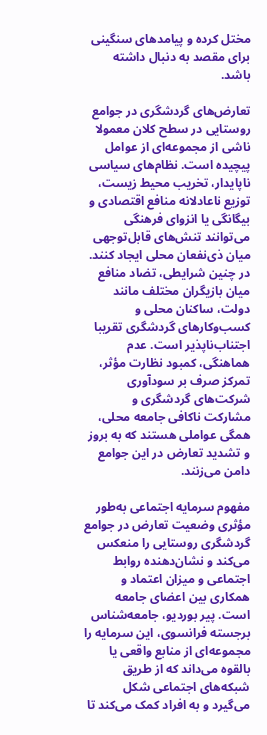مختل کرده و پیامدهای سنگینی برای مقصد به دنبال داشته باشد.

تعارض‌های گردشگری در جوامع روستایی در سطح کلان معمولا ناشی از مجموعه‌ای از عوامل پیچیده است. نظام‌های سیاسی ناپایدار، تخریب محیط زیست، توزیع ناعادلانه منافع اقتصادی و بیگانگی یا انزوای فرهنگی می‌توانند تنش‌های قابل‌توجهی میان ذی‌نفعان محلی ایجاد کنند. در چنین شرایطی، تضاد منافع میان بازیگران مختلف مانند دولت، ساکنان محلی و کسب‌وکارهای گردشگری تقریبا اجتناب‌ناپذیر است. عدم هماهنگی، کمبود نظارت مؤثر، تمرکز صرف بر سودآوری شرکت‌های گردشگری و مشارکت ناکافی جامعه محلی، همگی عواملی هستند که به بروز و تشدید تعارض در این جوامع دامن می‌زنند.

مفهوم سرمایه اجتماعی به‌طور مؤثری وضعیت تعارض در جوامع گردشگری روستایی را منعکس می‌کند و نشان‌دهنده روابط اجتماعی و میزان اعتماد و همکاری بین اعضای جامعه است. پیر بوردیو، جامعه‌شناس برجسته فرانسوی، این سرمایه را مجموعه‌ای از منابع واقعی یا بالقوه می‌داند که از طریق شبکه‌های اجتماعی شکل می‌گیرد و به افراد کمک می‌کند تا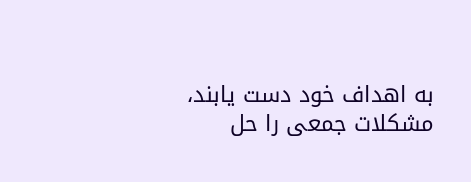به اهداف خود دست یابند، مشکلات جمعی را حل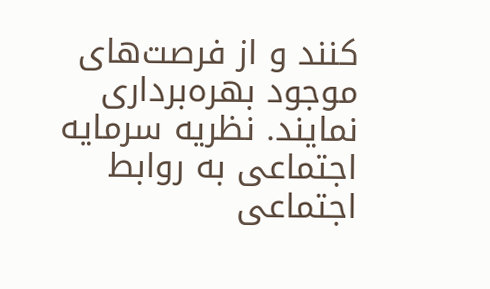کنند و از فرصت‌های موجود بهره‌برداری نمایند. نظریه سرمایه اجتماعی به روابط اجتماعی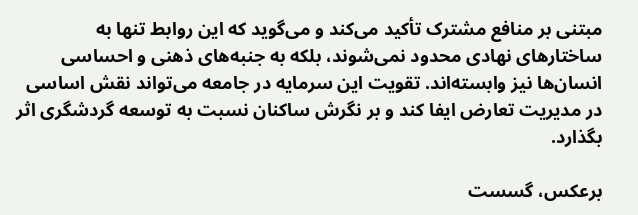مبتنی بر منافع مشترک تأکید می‌کند و می‌گوید که این روابط تنها به ساختارهای نهادی محدود نمی‌شوند، بلکه به جنبه‌های ذهنی و احساسی انسان‌ها نیز وابسته‌اند. تقویت این سرمایه در جامعه می‌تواند نقش اساسی در مدیریت تعارض ایفا کند و بر نگرش‌ ساکنان نسبت به توسعه گردشگری اثر بگذارد.

برعکس، گسست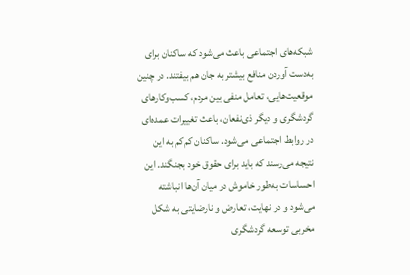شبکه‌های اجتماعی باعث می‌شود که ساکنان برای به‌دست آوردن منافع بیشتر به جان هم بیفتند. در چنین موقعیت‌هایی، تعامل منفی بین مردم، کسب‌وکارهای گردشگری و دیگر ذی‌نفعان، باعث تغییرات عمده‌ای در روابط اجتماعی می‌شود. ساکنان کم‌کم به این نتیجه می‌رسند که باید برای حقوق خود بجنگند. این احساسات به‌طور خاموش در میان آن‌ها انباشته می‌شود و در نهایت، تعارض‌ و نارضایتی‌ به‌ شکل مخربی توسعه گردشگری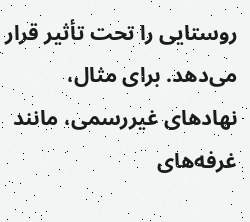روستایی را تحت تأثیر قرار می‌دهد. برای مثال، نهادهای غیررسمی، مانند غرفه‌های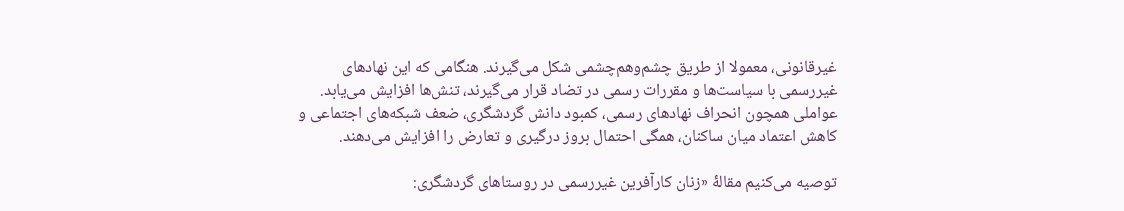غیرقانونی، معمولا از طریق چشم‌وهم‌چشمی شکل می‌گیرند. هنگامی که این نهادهای غیررسمی با سیاست‌ها و مقررات رسمی در تضاد قرار می‌گیرند، تنش‌ها افزایش می‌یابد. عواملی همچون انحراف نهادهای رسمی، کمبود دانش گردشگری، ضعف شبکه‌های اجتماعی و کاهش اعتماد میان ساکنان، همگی احتمال بروز درگیری و تعارض را افزایش می‌دهند.

توصیه می‌کنیم مقالۀ «زنان کارآفرین غیررسمی در روستاهای گردشگری: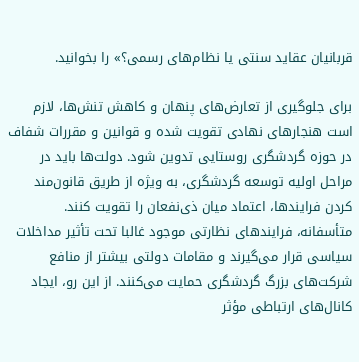قربانیان عقاید سنتی یا نظام‌های رسمی؟» را بخوانید.

برای جلوگیری از تعارض‌های پنهان و کاهش تنش‌ها، لازم است هنجارهای نهادی تقویت شده و قوانین و مقررات شفاف در حوزه گردشگری روستایی تدوین شود. دولت‌ها باید در مراحل اولیه توسعه گردشگری، به ویژه از طریق قانون‌مند کردن فرایندها، اعتماد میان ذی‌نفعان را تقویت کنند. متأسفانه، فرایندهای نظارتی موجود غالبا تحت تأثیر مداخلات سیاسی قرار می‌گیرند و مقامات دولتی بیشتر از منافع شرکت‌های بزرگ گردشگری حمایت می‌کنند. از این رو، ایجاد کانال‌های ارتباطی مؤثر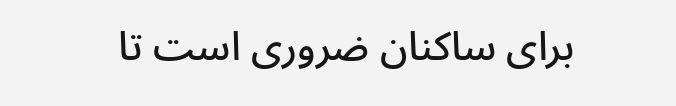برای ساکنان ضروری است تا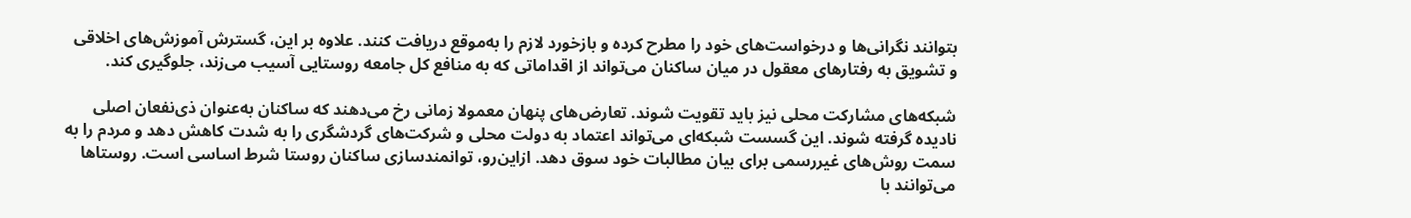بتوانند نگرانی‌ها و درخواست‌های خود را مطرح کرده و بازخورد لازم را به‌موقع دریافت کنند. علاوه بر این، گسترش آموزش‌های اخلاقی و تشویق به رفتارهای معقول در میان ساکنان می‌تواند از اقداماتی که به منافع کل جامعه روستایی آسیب می‌زند، جلوگیری کند.

شبکه‌های مشارکت محلی نیز باید تقویت شوند. تعارض‌های پنهان معمولا زمانی رخ می‌دهند که ساکنان به‌عنوان ذی‌نفعان اصلی نادیده گرفته شوند. این گسست شبکه‌ای می‌تواند اعتماد به دولت محلی و شرکت‌های گردشگری را به شدت کاهش دهد و مردم را به سمت روش‌های غیررسمی برای بیان مطالبات خود سوق دهد. ازاین‌رو، توانمندسازی ساکنان روستا شرط اساسی است. روستاها می‌توانند با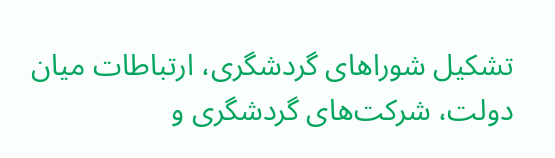تشکیل شوراهای گردشگری، ارتباطات میان دولت، شرکت‌های گردشگری و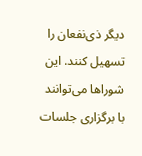دیگر ذی‌نفعان را تسهیل کنند. این شوراها می‌توانند با برگزاری جلسات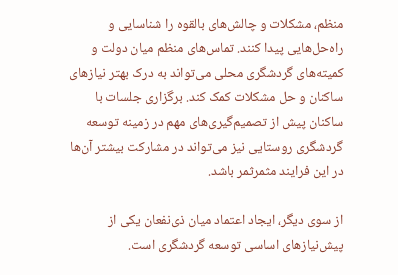منظم، مشکلات و چالش‌های بالقوه را شناسایی و راه‌حل‌هایی پیدا کنند. تماس‌های منظم میان دولت و کمیته‌های گردشگری محلی می‌تواند به درک بهتر نیازهای ساکنان و حل مشکلات کمک کند. برگزاری جلسات با ساکنان پیش از تصمیم‌گیری‌های مهم در زمینه توسعه گردشگری روستایی نیز می‌تواند در مشارکت بیشتر آن‌ها در این فرایند مثمرثمر باشد.

از سوی دیگر، ایجاد اعتماد میان ذی‌نفعان یکی از پیش‌نیازهای اساسی توسعه گردشگری است.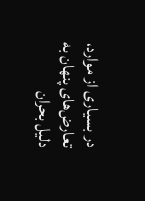در بسیاری از موارد، تعارض‌های پنهان به دلیل بحران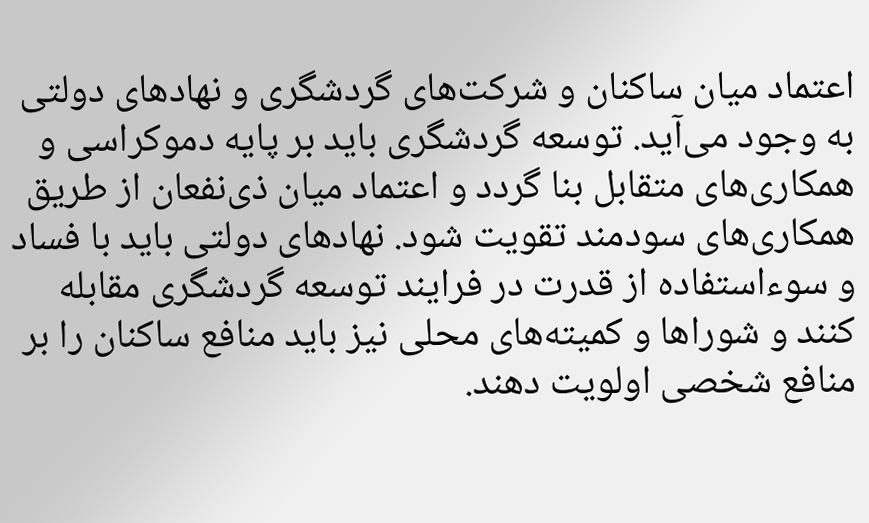اعتماد میان ساکنان و شرکت‌های گردشگری و نهادهای دولتی به وجود می‌آید. توسعه گردشگری باید بر پایه دموکراسی و همکاری‌های متقابل بنا گردد و اعتماد میان ذی‌نفعان از طریق همکاری‌های سودمند تقویت شود. نهادهای دولتی باید با فساد و سوءاستفاده از قدرت در فرایند توسعه گردشگری مقابله کنند و شوراها و کمیته‌های محلی نیز باید منافع ساکنان را بر منافع شخصی اولویت دهند.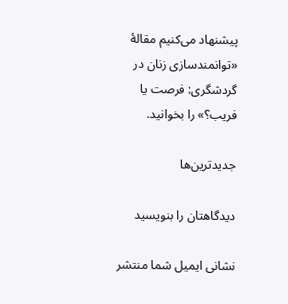پیشنهاد می‌کنیم مقالۀ «توانمندسازی زنان در گردشگری: فرصت یا فریب؟» را بخوانید.

جدیدترین‌ها

دیدگاهتان را بنویسید

نشانی ایمیل شما منتشر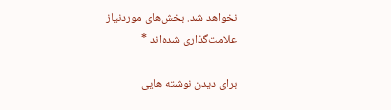نخواهد شد. بخش‌های موردنیاز علامت‌گذاری شده‌اند *

برای دیدن نوشته هایی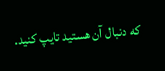که دنبال آن هستید تایپ کنید.